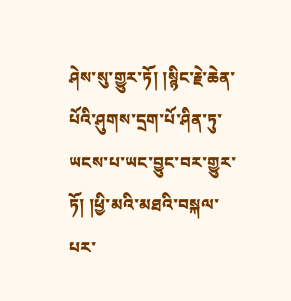ཤེས་སུ་གྱུར་ཏོ། །སྙིང་རྗེ་ཆེན་པོའི་ཤུགས་དྲག་པོ་ཤིན་ཏུ་ཡངས་པ་ཡང་བྱུང་བར་གྱུར་ཏོ། །ཕྱི་མའི་མཐའི་བསྐལ་པར་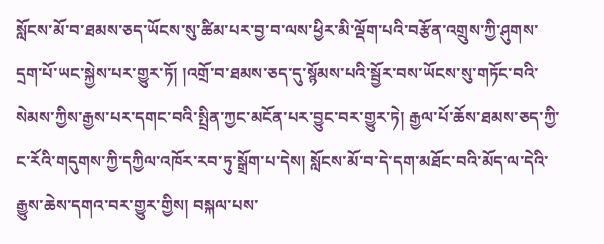སློངས་མོ་བ་ཐམས་ཅད་ཡོངས་སུ་ཚིམ་པར་བྱ་བ་ལས་ཕྱིར་མི་ལྡོག་པའི་བརྩོན་འགྲུས་ཀྱི་ཤུགས་དྲག་པོ་ཡང་སྐྱེས་པར་གྱུར་ཏོ། །འགྲོ་བ་ཐམས་ཅད་དུ་སྙོམས་པའི་སྦྱོར་བས་ཡོངས་སུ་གཏོང་བའི་སེམས་ཀྱིས་རྒྱས་པར་དགང་བའི་སྤྲིན་ཀྱང་མངོན་པར་བྱུང་བར་གྱུར་ཏེ། རྒྱལ་པོ་ཆོས་ཐམས་ཅད་ཀྱི་ང་རོའི་གདུགས་ཀྱི་དཀྱིལ་འཁོར་རབ་ཏུ་སྒྲོག་པ་དེས། སློངས་མོ་བ་དེ་དག་མཐོང་བའི་མོད་ལ་དེའི་རྒྱུས་ཆེས་དགའ་བར་གྱུར་གྱིས། བསྐལ་པས་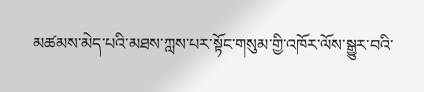མཚམས་མེད་པའི་མཐས་ཀླས་པར་སྟོང་གསུམ་གྱི་འཁོར་ལོས་སྒྱུར་བའི་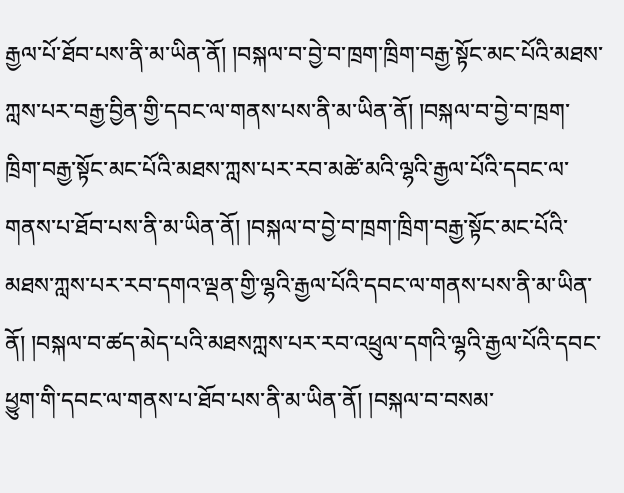རྒྱལ་པོ་ཐོབ་པས་ནི་མ་ཡིན་ནོ། །བསྐལ་བ་བྱེ་བ་ཁྲག་ཁྲིག་བརྒྱ་སྟོང་མང་པོའི་མཐས་ཀླས་པར་བརྒྱ་བྱིན་གྱི་དབང་ལ་གནས་པས་ནི་མ་ཡིན་ནོ། །བསྐལ་བ་བྱེ་བ་ཁྲག་ཁྲིག་བརྒྱ་སྟོང་མང་པོའི་མཐས་ཀླས་པར་རབ་མཚེ་མའི་ལྷའི་རྒྱལ་པོའི་དབང་ལ་གནས་པ་ཐོབ་པས་ནི་མ་ཡིན་ནོ། །བསྐལ་བ་བྱེ་བ་ཁྲག་ཁྲིག་བརྒྱ་སྟོང་མང་པོའི་མཐས་ཀླས་པར་རབ་དགའ་ལྡན་གྱི་ལྷའི་རྒྱལ་པོའི་དབང་ལ་གནས་པས་ནི་མ་ཡིན་ནོ། །བསྐལ་བ་ཚད་མེད་པའི་མཐསཀླས་པར་རབ་འཕྲུལ་དགའི་ལྷའི་རྒྱལ་པོའི་དབང་ཕྱུག་གི་དབང་ལ་གནས་པ་ཐོབ་པས་ནི་མ་ཡིན་ནོ། །བསྐལ་བ་བསམ་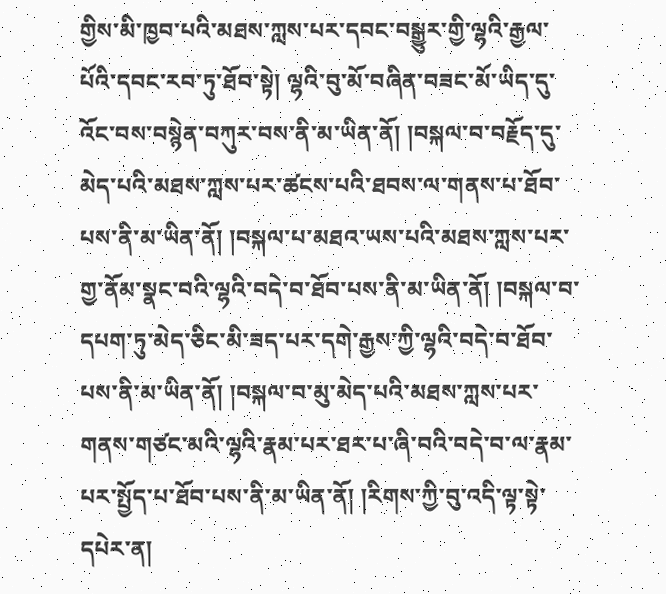གྱིས་མི་ཁྱབ་པའི་མཐས་ཀླས་པར་དབང་བསྒྱུར་གྱི་ལྷའི་རྒྱལ་པོའི་དབང་རབ་ཏུ་ཐོབ་སྟེ། ལྷའི་བུ་མོ་བཞིན་བཟང་མོ་ཡིད་དུ་འོང་བས་བསྙེན་བཀུར་བས་ནི་མ་ཡིན་ནོ། །བསྐལ་བ་བརྗོད་དུ་མེད་པའི་མཐས་ཀླས་པར་ཚངས་པའི་ཐབས་ལ་གནས་པ་ཐོབ་པས་ནི་མ་ཡིན་ནོ། །བསྐལ་པ་མཐའ་ཡས་པའི་མཐས་ཀླས་པར་གྱ་ནོམ་སྣང་བའི་ལྷའི་བདེ་བ་ཐོབ་པས་ནི་མ་ཡིན་ནོ། །བསྐལ་བ་དཔག་ཏུ་མེད་ཅིང་མི་ཟད་པར་དགེ་རྒྱས་ཀྱི་ལྷའི་བདེ་བ་ཐོབ་པས་ནི་མ་ཡིན་ནོ། །བསྐལ་བ་མུ་མེད་པའི་མཐས་ཀླས་པར་གནས་གཙང་མའི་ལྷའི་རྣམ་པར་ཐར་པ་ཞི་བའི་བདེ་བ་ལ་རྣམ་པར་སྤྱོད་པ་ཐོབ་པས་ནི་མ་ཡིན་ནོ། །རིགས་ཀྱི་བུ་འདི་ལྟ་སྟེ་དཔེར་ན།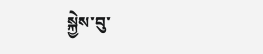སྐྱེས་བུ་